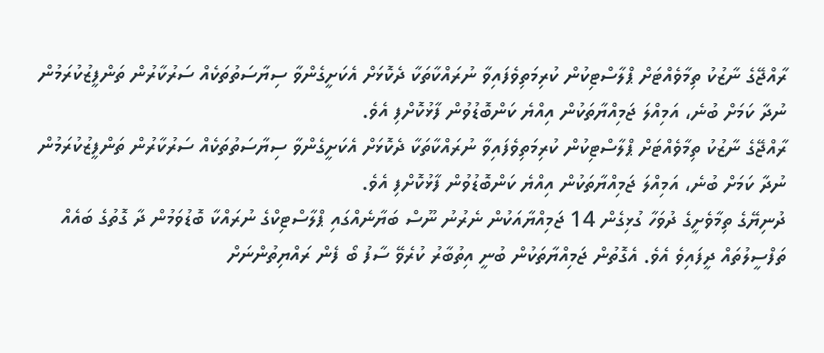ރާއްޖޭގެ ނާޒުކު ތިމާވެއްޓަށް ޕްލާސްޓިކުން ކުރިމަތިވެފައިވާ ނުރައްކާތަކާ ދެކޮޅަށް އެކަށީގެންވާ ސިޔާސަތުތަކެއް ސަރުކާރުން ތަންފީޒުކުރަމުން ނުދާ ކަމަށް ބުނެ، އަމިއްލަ ޖަމިއްޔާތަކުން އިއްޔެ ކަންބޮޑުވުން ފާޅުކޮށްފި އެވެ.
ރާއްޖޭގެ ނާޒުކު ތިމާވެއްޓަށް ޕްލާސްޓިކުން ކުރިމަތިވެފައިވާ ނުރައްކާތަކާ ދެކޮޅަށް އެކަށީގެންވާ ސިޔާސަތުތަކެއް ސަރުކާރުން ތަންފީޒުކުރަމުން ނުދާ ކަމަށް ބުނެ، އަމިއްލަ ޖަމިއްޔާތަކުން އިއްޔެ ކަންބޮޑުވުން ފާޅުކޮށްފި އެވެ.
ދުނިޔޭގެ ތިމާވެށީގެ ދުވަހާ ގުޅިގެން 14 ޖަމިއްޔާއަކުން ނެރުނު ނޫސް ބަޔާނެއްގައި ޕްލާސްޓިކްގެ ނުރައްކާ ބޮޑުވަމުން ދާ ގޮތުގެ ބައެއް ތަފްސީލުތައް ދީފައިވެ އެވެ. އެގޮތުން ޖަމިއްޔާތަކުން ބުނީ އިތުބާރު ކުރެވޭ ސާފު ބޯ ފެން ރައްޔިތުންނަށް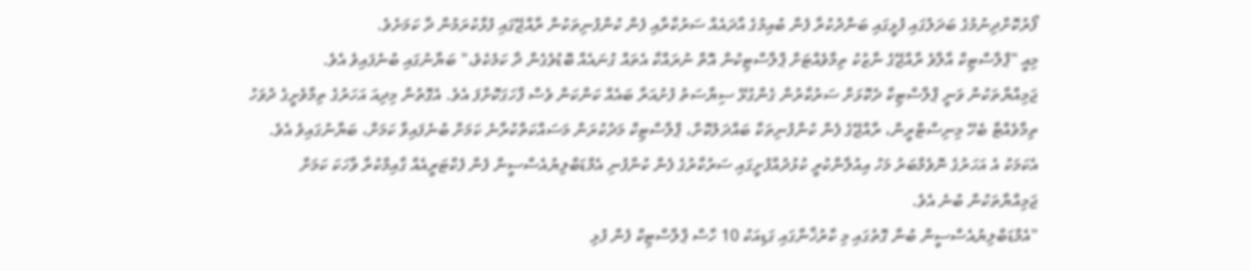ފޯރުކޮށްދިނުމުގެ ބަދަލުގައި ފުޅީގައި ބަންދުކުރާ ފެން ބުއިމުގެ އާދައެއް ސަރުކާރާއި ފެން ކުންފުނިތަކުން ރާއްޖޭގައި ފުޅާކުރަމުން ދާ ކަމަށެވެ.
މިއީ "ޕްލާސްޓިކް އާލާވެ ރާއްޖޭގެ ނާޒުކު ތިމާވެއްޓަށް ޕްލާސްޓިކުން އޮތް ނުރައްކާ އެތައް ގުނައެއް ބޮޑުވެގެން ދާ ކަމެކެވެ،" ބަޔާނުގައި ބުނެފައިވެ އެވެ.
ޖަމިއްޔާތަކުން ވަނީ ޕްލާސްޓިކާ ދެކޮޅަށް ސަރުކާރުން ގެންގުޅޭ ސިޔާސަތު ފުށުއަރާ ބައެއް ކަންކަން ވެސް ފާހަގަކޮށްފަ އެވެ. އެގޮތުން މިދިއަ އަހަރުގެ ތިމާވެށީގެ ދުވަހު ތިމާވެއްޓާ ބެހޭ މިނިސްޓްރީން، ރާއްޖޭގެ ފެން ކުންފުނިތަކާ ބައްދަލުކޮށް، ޕްލާސްޓިކް މަދުކުރަން މަސައްކަތްކުރާނެ ކަމަށް ބުނެފައިވާ ކަމަށް، ބަޔާނުގައިވެ އެވެ. އެކަމަކު އެ އަހަރުގެ ނޮވެމްބަރު މަހު އިއުލާންކުރީ ކުޅުދުއްފުށީގައި ސަރުކާރުގެ ފެން ކުންފުނި އެމްޑަބްލިޔުއެސްސީން ފެން ފެކްޓަރީއެއް ގާއިމްކުރާ ވާހަކަ ކަމަށް ޖަމިއްޔާތަކުން ބުނެ އެވެ.
"އެމްޑަބްލިޔުއެސްސީން ބުނާ ގޮތުގައި މި ކާރުޚާނާގައި ގަޑިއަކު 10 ހާސް ޕްލާސްޓިކް ފެން ފުޅި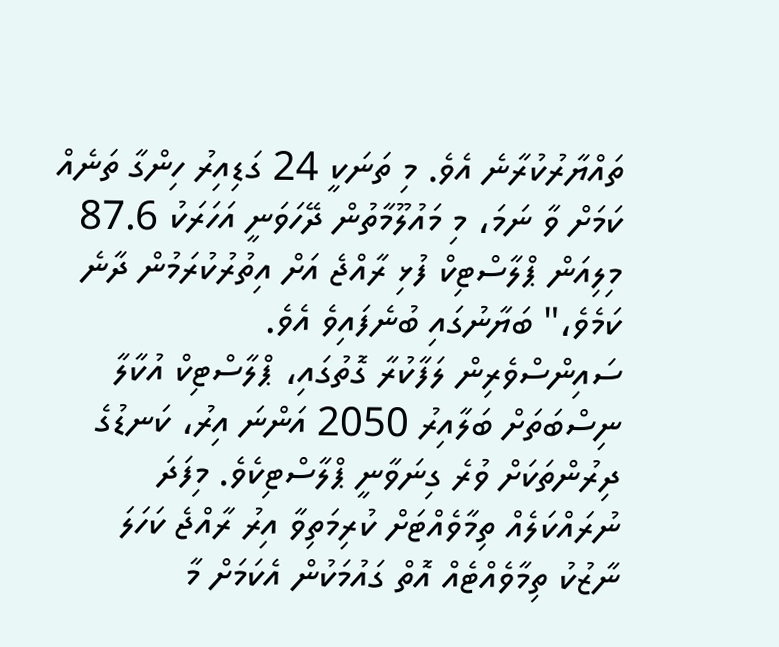ތައްޔާރުކުރާނެ އެވެ. މި ތަނަކީ 24 ގަޑިއިރު ހިންގާ ތަނެއް ކަމަށް ވާ ނަމަ، މި މައުލޫމާތުން ދޭހަވަނީ އަހަރަކު 87.6 މިލިއަން ޕްލާސްޓިކް ފުޅި ރާއްޖެ އަށް އިތުރުކުރަމުން ދާނެ ކަމެވެ،" ބަޔާނުގައި ބުނެފައިވެ އެވެ.
ސައިންސްވެރިން ލަފާކުރާ ގޮތުގައި، ޕްލާސްޓިކް އުކާލާ ނިސްބަތަށް ބަލާއިރު 2050 އަންނަ އިރު، ކަނޑުގެ ދިރުންތަކަށް ވުރެ ގިނަވާނީ ޕްލާސްޓިކެވެ. މިފަދަ ނުރައްކަލެއް ތިމާވެއްޓަށް ކުރިމަތިވާ އިރު ރާއްޖެ ކަހަލަ ނާޒުކު ތިމާވެއްޓެއް އޮތް ގައުމަކުން އެކަމަށް މާ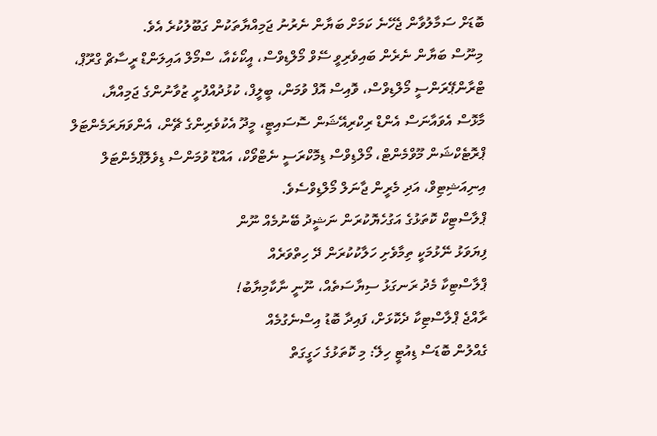ބޮޑަށް ސަމާލުވާން ޖެހޭނެ ކަމަށް ބަޔާން ނެރުނު ޖަމިއްޔާތަކުން ގަބޫލުކުރެ އެވެ.
މިނޫސް ބަޔާން ނެރެން ބައިވެރިވީ ސޭވް މޯލްޑިވްސް، އީކޯކެއާ، ސްމޯލް އައިލަންޑް ރީސާޗް ގްރޫޕް، ޓްރާންޕޭރަންސީ މޯލްޑިވްސް، ވޮއިސް އޮފް ވުމަން، ބީލީފް، ކުޅުދުއްފުށީ ޒުވާނުންގެ ޖަމިއްޔާ، މާޅޮސް އެވައާނަސް އެންޑް ރިކްރިއޭޝަން ސޮސައިޓީ، މީދޫ އެކުވެރިންގެ ޗޭން، އެންވަޔަރަމެންޓަލް ޕްރޮޓެކްޝަން މޫވްމެންޓް، މޯލްޑިވްސް ޑިމޮކްރަސީ ނެޓްވޯކް، އައްޑޫ ވުމަންސް ޑިވެލޮޕްމެންޓަލް އިނިއަޝިޓިވް، އަދި މެރީން ޖާނަލް މޯލްޑިވްސެވެ.
ޕްލާސްޓިކް ކޮތަޅުގެ އަގުހެޔޮކުރަން ނަޝީދު ބޭނުމެއް ނޫން
ފިޔަވަޅު ނޭޅުމަކީ ތިމާވެށި ހަލާކުކުރަން ދޭ ހިތްވަރެއް
ޕްލާސްޓިކާ މެދު ރަނގަޅު ސިޔާސަތެއް، ނޫނީ ނާކާމިޔާބު!
ރާއްޖެ ޕްލާސްޓިކާ ދެކޮޅަށް، ފައިދާ ބޮޑު އިސްނެގުމެއް
ގެއްލުން ބޮޑަސް ޑިއުޓީ ހިލޭ: މި ކޮތަޅުގެ ހަގީގަތް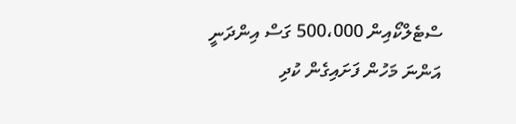ސްޓެލްކޯއިން 500،000 ގަސް އިންދަނީ
އަންނަ މަހުން ފަށައިގެން ކުދި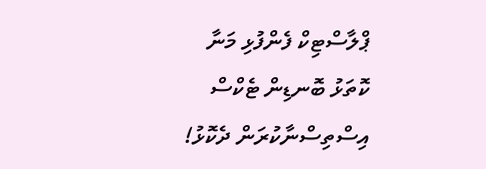ޕްލާސްޓިކް ފެންފުޅި މަނާ
ކޮތަޅު ބޮނޑިން ޓެކްސް އިސްތިސްނާކުރަން ދެކޮޅު!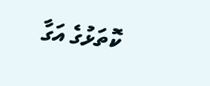ކޮތަޅުގެ އަގާ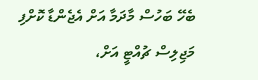ބެހޭ ބަހުސް މާދަމާ އަށް އެޖެންޑާ ކޮށްފި
މަޖިލިސް ޗުއްޓީ އަށް،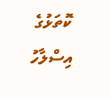ކޮތަޅުގެ އިސްލާހު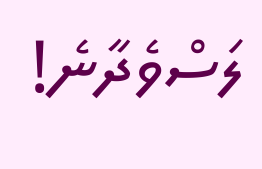ލަސްވެދާނެ!